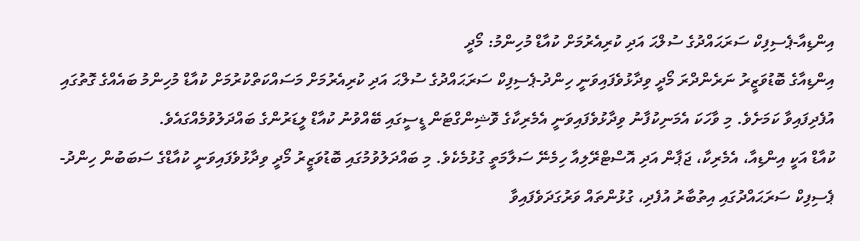އިންޑިއާ-ޕެސިފިކް ސަރަޙައްދުގެ ސުލްޙަ އަދި ކުރިއެރުމަށް ކުއާޑް މުހިންމު: މޯދީ
އިންޑިއާގެ ބޮޑުވަޒީރު ނަރެންދްރަ މޯދީ ވިދާޅުވެފައިވަނީ ހިންދު-ޕެސިފިކް ސަރަޙައްދުގެ ސުލްޙަ އަދި ކުރިއެރުމަށް މަސައްކަތްކުރުމަށް ކުއާޑް މުހިންމު ބައެއްގެ ގޮތުގައި އުފެދިފައިވާ ކަމަށެވެ. މި ވާހަކަ އެމަނިކުފާނު ވިދާޅުވެފައިވަނީ އެމެރިކާގެ ވޮޝިންގްޓަން ޑީސީގައި ބޭއްވުނު ކުއާޑް ލީޑަރުންގެ ބައްދަލުވުމެއްގައެވެ.
ކުއާޑް އަކީ އިންޑިއާ، އެމެރިކާ، ޖަޕާން އަދި އޮސްޓްރޭލިއާ ހިމެނޭ ސަލާމަތީ ގުޅުމެކެވެ. މި ބައްދަލުވުމުގައި ބޮޑުވަޒީރު މޯދީ ވިދާޅުވެފައިވަނީ ކުއާޑްގެ ސަބަބުން ހިންދު-ޕެސިފިކް ސަރަޙައްދުގައި އިތުބާރު އުފެދި، ގުޅުންތައް ވަރުގަދަވެފައިވާ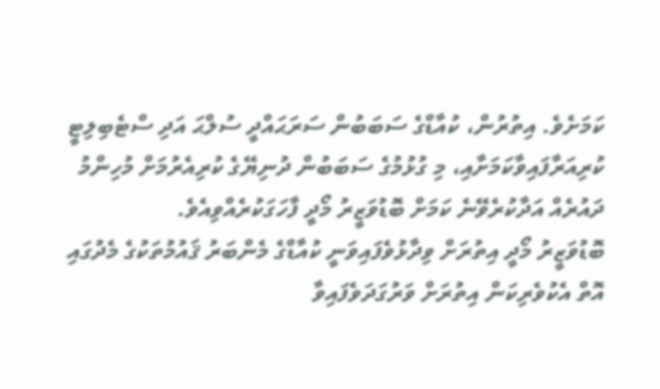ކަމަށެވެ. އިތުރުން، ކުއާޑްގެ ސަބަބުން ސަރަޙައްދީ ސުލްޙަ އަދި ސްޓެބިލިޓީ ކުރިއަރާފައިވާކަމަށާއި، މި ގުޅުމުގެ ސަބަބުން ދުނިޔޭގެ ކުރިއެރުމަށް މުހިންމު ދައުރެއް އަދާކުރެވޭނެ ކަމަށް ބޮޑުވަޒީރު މޯދީ ފާހަގަކުރެއްވިއެވެ.
ބޮޑުވަޒީރު މޯދީ އިތުރަށް ވިދާޅުވެފައިވަނީ ކުއާޑްގެ މެންބަރު ޤައުމުތަކުގެ މެދުގައި އޮތް އެކުވެރިކަން އިތުރަށް ވަރުގަދަވެފައިވާ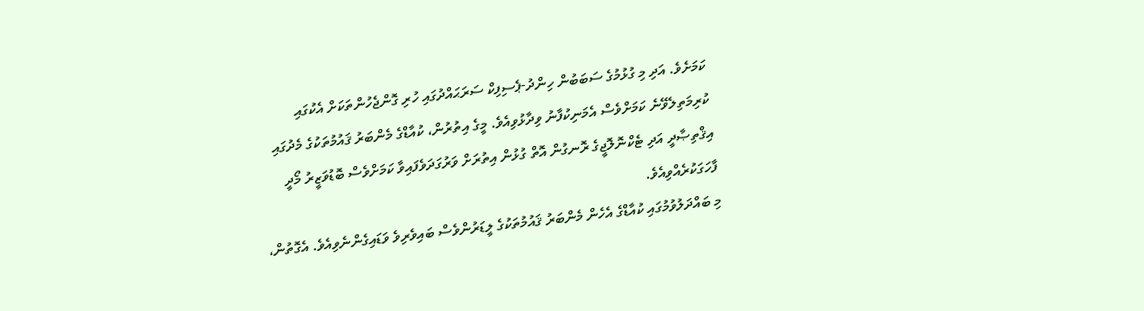ކަމަށެވެ. އަދި މި ގުޅުމުގެ ސަބަބުން ހިންދު-ޕެސިފިކް ސަރަޙައްދުގައި ހުރި ގޮންޖެހުންތަކަށް އެކުގައި ކުރިމަތިލެވޭނެ ކަމަށްވެސް އެމަނިކުފާނު ވިދާޅުވިއެވެ. މީގެ އިތުރުން، ކުއާޑްގެ މެންބަރު ޤައުމުތަކުގެ މެދުގައި އިޤްތިޞާދީ އަދި ޓެކްނޮލޮޖީގެ ރޮނގުން އޮތް ގުޅުން އިތުރަށް ވަރުގަދަވެފައިވާ ކަމަށްވެސް ބޮޑުވަޒީރު މޯދީ ފާހަގަކުރެއްވިއެވެ.
މި ބައްދަލުވުމުގައި ކުއާޑްގެ އެހެން މެންބަރު ޤައުމުތަކުގެ ލީޑަރުންވެސް ބައިވެރިވެ ވަޑައިގެންނެވިއެވެ. އެގޮތުން،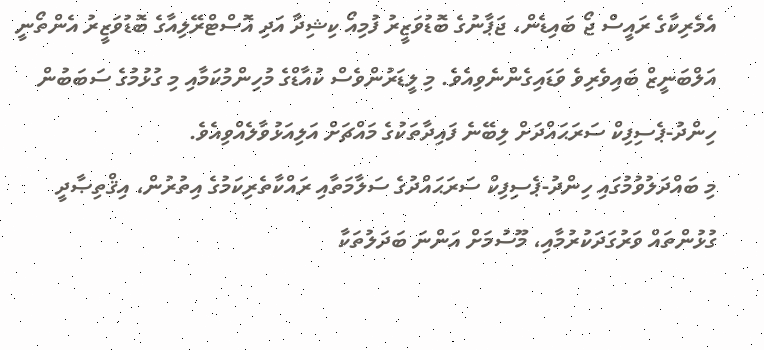އެމެރިކާގެ ރައީސް ޖޯ ބައިޑެން، ޖަޕާނުގެ ބޮޑުވަޒީރު ފުމިއޯ ކިޝިދާ އަދި އޮސްޓްރޭލިއާގެ ބޮޑުވަޒީރު އެންތޯނީ އަލްބަނީޒް ބައިވެރިވެ ވަޑައިގެންނެވިއެވެ. މި ލީޑަރުންވެސް ކުއާޑްގެ މުހިންމުކަމާއި މި ގުޅުމުގެ ސަބަބުން ހިންދު-ޕެސިފިކް ސަރަޙައްދަށް ލިބޭނެ ފައިދާތަކުގެ މައްޗަށް އަލިއަޅުވާލެއްވިއެވެ.
މި ބައްދަލުވުމުގައި ހިންދު-ޕެސިފިކް ސަރަޙައްދުގެ ސަލާމަތާއި ރައްކާތެރިކަމުގެ އިތުރުން، އިޤްތިޞާދީ ގުޅުންތައް ވަރުގަދަކުރުމާއި، މޫސުމަށް އަންނަ ބަދަލުތަކާ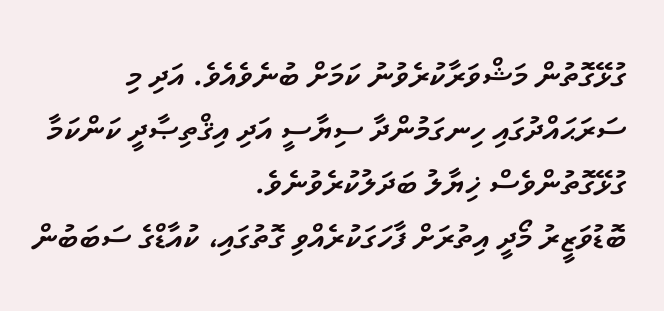ގުޅޭގޮތުން މަޝްވަރާކުރެވުނު ކަމަށް ބުނެވެއެވެ. އަދި މި ސަރަޙައްދުގައި ހިނގަމުންދާ ސިޔާސީ އަދި އިޤްތިޞާދީ ކަންކަމާ ގުޅޭގޮތުންވެސް ޚިޔާލު ބަދަލުކުރެވުނެވެ.
ބޮޑުވަޒީރު މޯދީ އިތުރަށް ފާހަގަކުރެއްވި ގޮތުގައި، ކުއާޑްގެ ސަބަބުން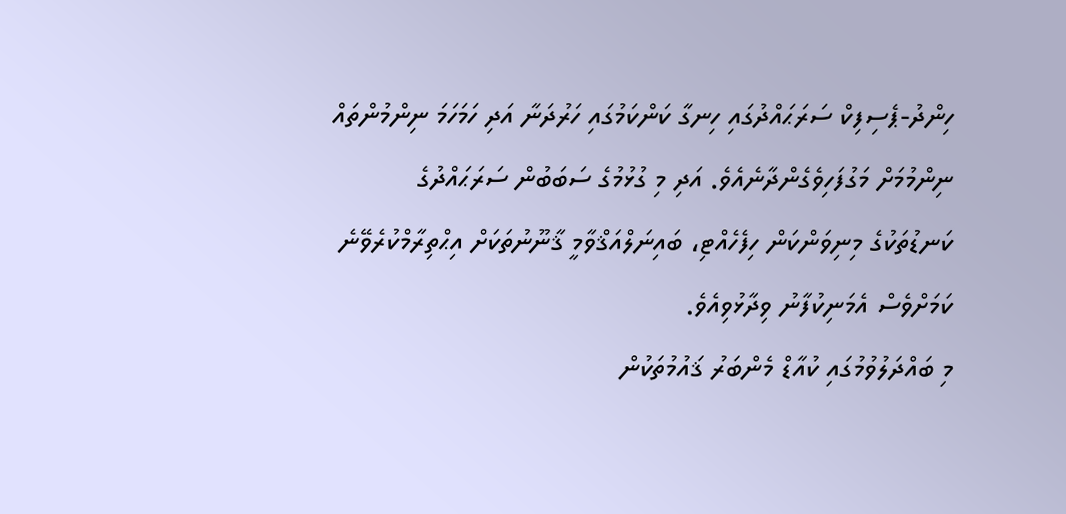ހިންދު-ޕެސިފިކް ސަރަޙައްދުގައި ހިނގާ ކަންކަމުގައި ހަރުދަނާ އަދި ހަމަހަމަ ނިންމުންތައް ނިންމުމަށް މަގުފަހިވެގެންދާނެއެވެ. އަދި މި ގުޅުމުގެ ސަބަބުން ސަރަޙައްދުގެ ކަނޑުތަކުގެ މިނިވަންކަން ހިފެހެއްޓި، ބައިނަލްއަޤްވާމީ ޤާނޫނުތަކަށް އިޙްތިރާމްކުރެވޭނެ ކަމަށްވެސް އެމަނިކުފާނު ވިދާޅުވިއެވެ.
މި ބައްދަލުވުމުގައި ކުއާޑް މެންބަރު ޤައުމުތަކުން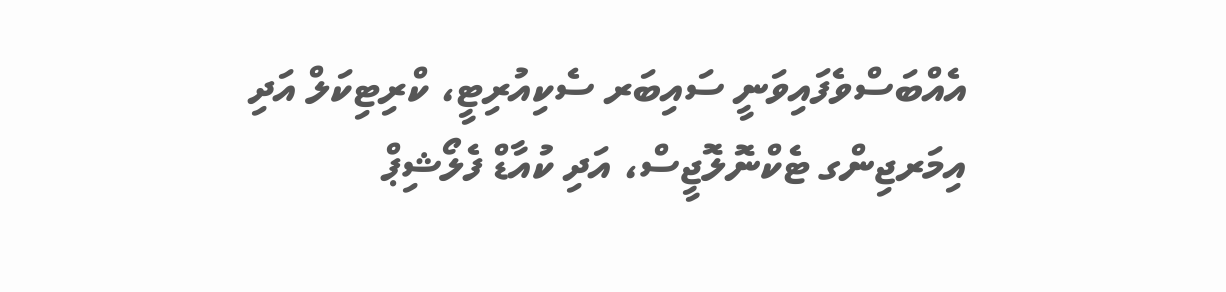އެއްބަސްވެފައިވަނީ ސައިބަރ ސެކިއުރިޓީ، ކްރިޓިކަލް އަދި އިމަރޖިންގ ޓެކްނޮލޮޖީސް، އަދި ކުއާޑް ފެލޯޝިޕް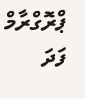ޕްރޮގްރާމް ފަދަ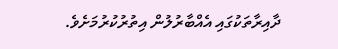ދާއިރާތަކުގައި އެއްބާރުލުން އިތުރުކުރުމަށެވެ.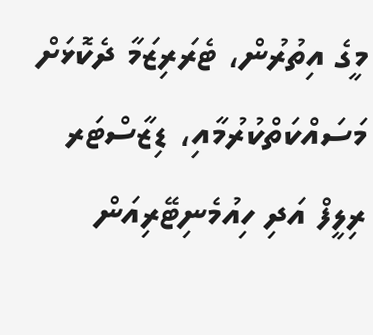މީގެ އިތުރުން، ޓެރަރިޒަމާ ދެކޮޅަށް މަސައްކަތްކުރުމާއި، ޑިޒާސްޓަރ ރިލީފް އަދި ހިއުމެނިޓޭރިއަން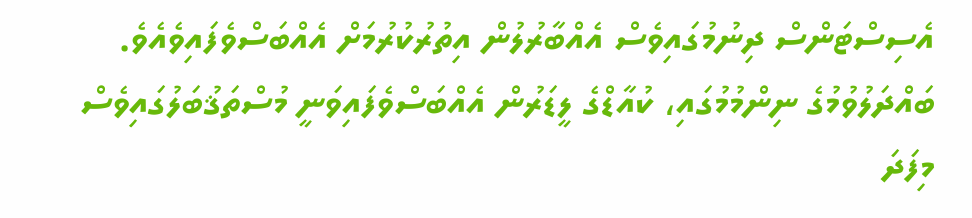އެސިސްޓަންސް ދިނުމުގައިވެސް އެއްބާރުލުން އިތުރުކުރުމަށް އެއްބަސްވެފައިވެއެވެ.
ބައްދަލުވުމުގެ ނިންމުމުގައި، ކުއާޑްގެ ލީޑަރުން އެއްބަސްވެފައިވަނީ މުސްތަޤުބަލުގައިވެސް މިފަދަ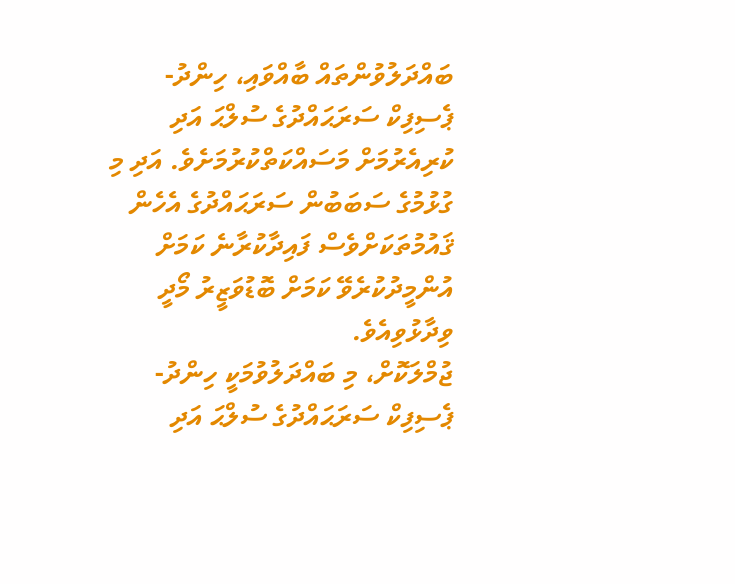ބައްދަލުވުންތައް ބާއްވައި، ހިންދު-ޕެސިފިކް ސަރަޙައްދުގެ ސުލްޙަ އަދި ކުރިއެރުމަށް މަސައްކަތްކުރުމަށެވެ. އަދި މި ގުޅުމުގެ ސަބަބުން ސަރަޙައްދުގެ އެހެން ޤައުމުތަކަށްވެސް ފައިދާކުރާނެ ކަމަށް އުންމީދުކުރެވޭ ކަމަށް ބޮޑުވަޒީރު މޯދީ ވިދާޅުވިއެވެ.
ޖުމްލަކޮށް، މި ބައްދަލުވުމަކީ ހިންދު-ޕެސިފިކް ސަރަޙައްދުގެ ސުލްޙަ އަދި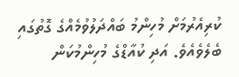ކުރިއެރުމަށް މުހިންމު ބައްދަލުވުމެއްގެ ގޮތުގައި ބެލެވެއެވެ. އަދި ކުއާޑްގެ މުހިންމުކަން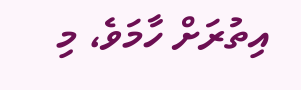އިތުރަށް ހާމަވެ، މި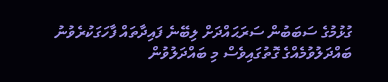ގުޅުމުގެ ސަބަބުން ސަރަޙައްދަށް ލިބޭނެ ފައިދާތައް ފާހަގަކުރެވުނު ބައްދަލުވުމެއްގެ ގޮތުގައިވެސް މި ބައްދަލުވުން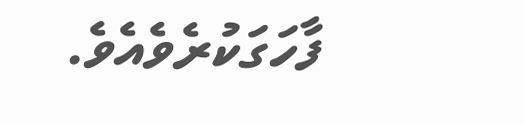ފާހަގަކުރެވެއެވެ.